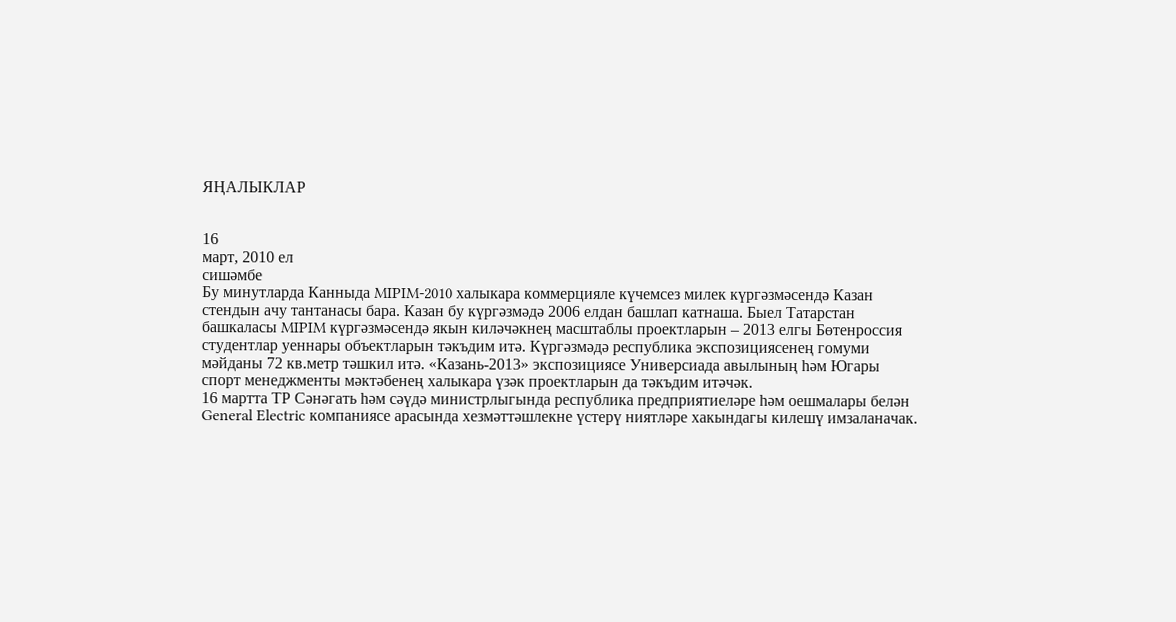ЯҢАЛЫКЛАР


16
март, 2010 ел
сишәмбе
Бу минутларда Канныда MIPIM-2010 халыкара коммерцияле күчемсез милек күргәзмәсендә Казан стендын ачу тантанасы бара. Казан бу күргәзмәдә 2006 елдан башлап катнаша. Быел Татарстан башкаласы MIPIM күргәзмәсендә якын киләчәкнең масштаблы проектларын – 2013 елгы Бөтенроссия студентлар уеннары объектларын тәкъдим итә. Күргәзмәдә республика экспозициясенең гомуми мәйданы 72 кв.метр тәшкил итә. «Казань-2013» экспозициясе Универсиада авылының һәм Югары спорт менеджменты мәктәбенең халыкара үзәк проектларын да тәкъдим итәчәк.
16 мартта ТР Сәнәгать һәм сәүдә министрлыгында республика предприятиеләре һәм оешмалары белән General Electric компаниясе арасында хезмәттәшлекне үстерү ниятләре хакындагы килешү имзаланачак.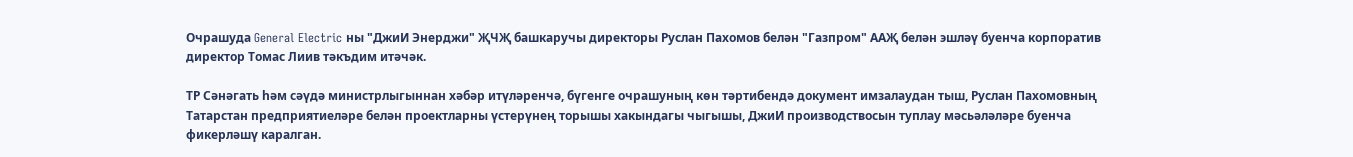Очрашуда General Electric ны "ДжиИ Энерджи" ҖЧҖ башкаручы директоры Руслан Пахомов белән "Газпром" ААҖ белән эшләү буенча корпоратив директор Томас Лиив тәкъдим итәчәк.

ТР Сәнәгать һәм сәүдә министрлыгыннан хәбәр итүләренчә, бүгенге очрашуның көн тәртибендә документ имзалаудан тыш, Руслан Пахомовның Татарстан предприятиеләре белән проектларны үстерүнең торышы хакындагы чыгышы, ДжиИ производствосын туплау мәсьәләләре буенча фикерләшү каралган.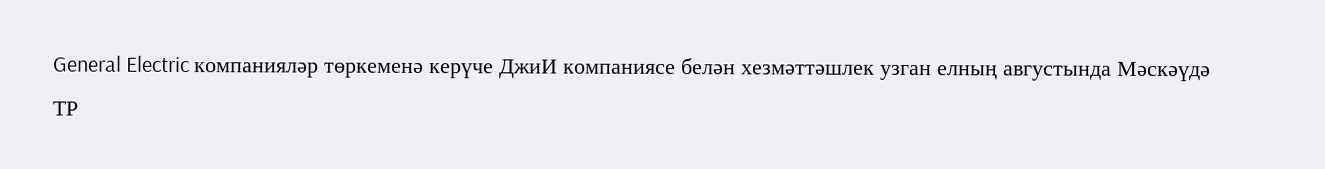General Electric компанияләр төркеменә керүче ДжиИ компаниясе белән хезмәттәшлек узган елның августында Мәскәүдә ТР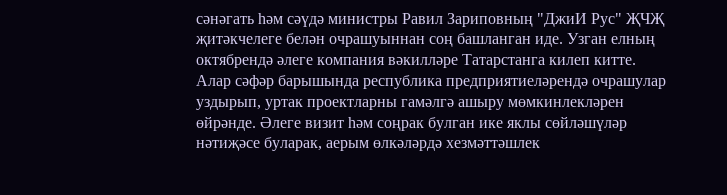сәнәгать һәм сәүдә министры Равил Зариповның "ДжиИ Рус" ҖЧҖ җитәкчелеге белән очрашуыннан соң башланган иде. Узган елның октябрендә әлеге компания вәкилләре Татарстанга килеп китте. Алар сәфәр барышында республика предприятиеләрендә очрашулар уздырып, уртак проектларны гамәлгә ашыру мөмкинлекләрен өйрәнде. Әлеге визит һәм соңрак булган ике яклы сөйләшүләр нәтиҗәсе буларак, аерым өлкәләрдә хезмәттәшлек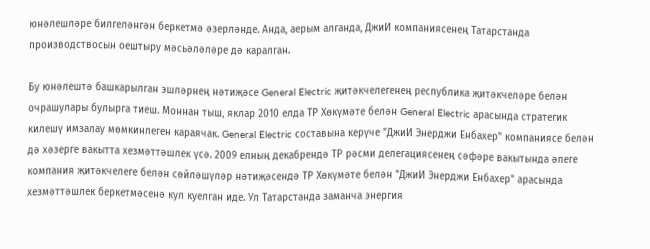юнәлешләре билгеләнгән беркетмә әзерләнде. Анда, аерым алганда, ДжиИ компаниясенең Татарстанда производствосын оештыру мәсьәләләре дә каралган.

Бу юнәлештә башкарылган эшләрнең нәтиҗәсе General Electric җитәкчелегенең республика җитәкчеләре белән очрашулары булырга тиеш. Моннан тыш, яклар 2010 елда ТР Хөкүмәте белән General Electric арасында стратегик килешү имзалау мөмкинлеген караячак. General Electric составына керүче "ДжиИ Энерджи Енбахер" компаниясе белән дә хәзерге вакытта хезмәттәшлек үсә. 2009 елның декабрендә ТР рәсми делегациясенең сәфәре вакытында әлеге компания җитәкчелеге белән сөйләшүләр нәтиҗәсендә ТР Хөкүмәте белән "ДжиИ Энерджи Енбахер" арасында хезмәттәшлек беркетмәсенә кул куелган иде. Ул Татарстанда заманча энергия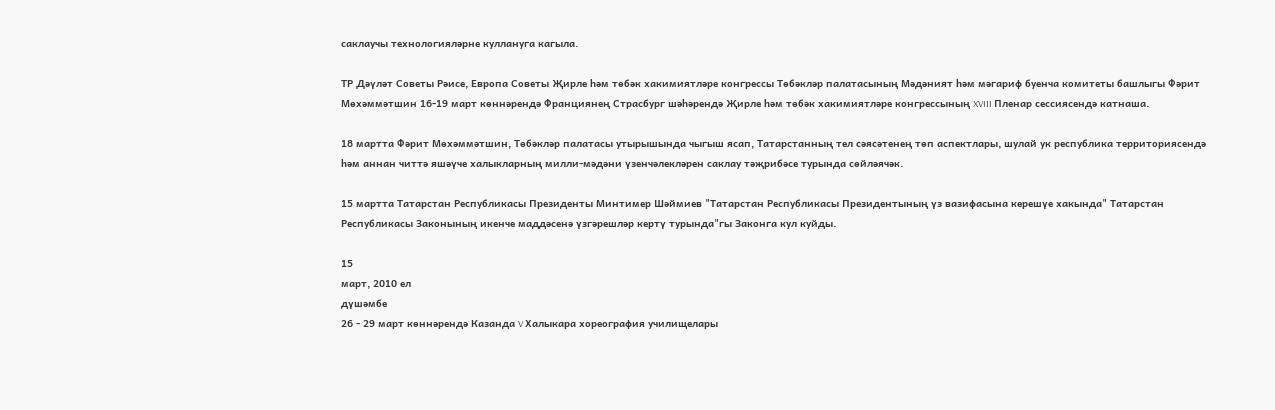саклаучы технологияләрне куллануга кагыла.

ТР Дәүләт Советы Рәисе, Европа Советы Җирле һәм төбәк хакимиятләре конгрессы Төбәкләр палатасының Мәдәният һәм мәгариф буенча комитеты башлыгы Фәрит Мөхәммәтшин 16-19 март көннәрендә Франциянең Страсбург шәһәрендә Җирле һәм төбәк хакимиятләре конгрессының XVIII Пленар сессиясендә катнаша.

18 мартта Фәрит Мөхәммәтшин, Төбәкләр палатасы утырышында чыгыш ясап, Татарстанның тел сәясәтенең төп аспектлары, шулай ук республика территориясендә һәм аннан читтә яшәүче халыкларның милли-мәдәни үзенчәлекләрен саклау тәҗрибәсе турында сөйләячәк.

15 мартта Татарстан Республикасы Президенты Минтимер Шәймиев "Татарстан Республикасы Президентының үз вазифасына керешүе хакында" Татарстан Республикасы Законының икенче маддәсенә үзгәрешләр кертү турында"гы Законга кул куйды.

15
март, 2010 ел
дүшәмбе
26 - 29 март көннәрендә Казанда V Халыкара хореография училищелары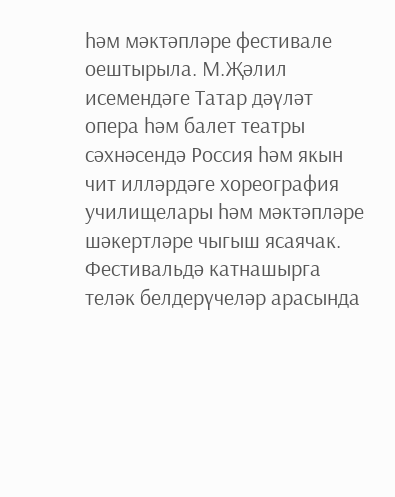һәм мәктәпләре фестивале оештырыла. М.Җәлил исемендәге Татар дәүләт опера һәм балет театры сәхнәсендә Россия һәм якын чит илләрдәге хореография училищелары һәм мәктәпләре шәкертләре чыгыш ясаячак. Фестивальдә катнашырга теләк белдерүчеләр арасында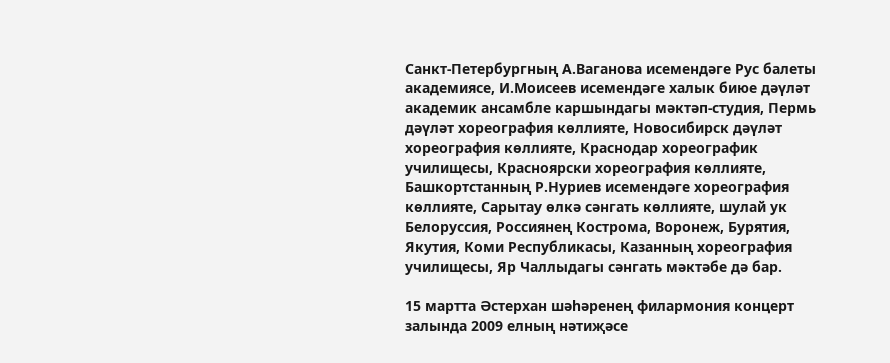Санкт-Петербургның А.Ваганова исемендәге Рус балеты академиясе, И.Моисеев исемендәге халык биюе дәүләт академик ансамбле каршындагы мәктәп-студия, Пермь дәүләт хореография көллияте, Новосибирск дәүләт хореография көллияте, Краснодар хореографик училищесы, Красноярски хореография көллияте, Башкортстанның Р.Нуриев исемендәге хореография көллияте, Сарытау өлкә сәнгать көллияте, шулай ук Белоруссия, Россиянең Кострома, Воронеж, Бурятия, Якутия, Коми Республикасы, Казанның хореография училищесы, Яр Чаллыдагы сәнгать мәктәбе дә бар.

15 мартта Әстерхан шәһәренең филармония концерт залында 2009 елның нәтиҗәсе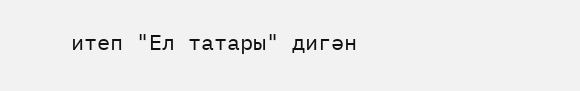итеп "Ел татары" дигән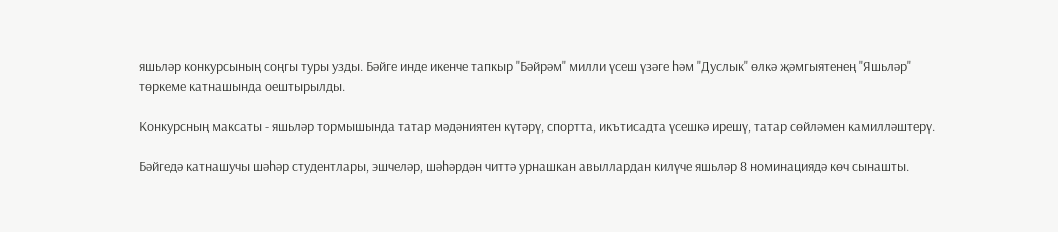яшьләр конкурсының соңгы туры узды. Бәйге инде икенче тапкыр "Бәйрәм" милли үсеш үзәге һәм "Дуслык" өлкә җәмгыятенең "Яшьләр" төркеме катнашында оештырылды.

Конкурсның максаты - яшьләр тормышында татар мәдәниятен күтәрү, спортта, икътисадта үсешкә ирешү, татар сөйләмен камилләштерү.

Бәйгедә катнашучы шәһәр студентлары, эшчеләр, шәһәрдән читтә урнашкан авыллардан килүче яшьләр 8 номинациядә көч сынашты.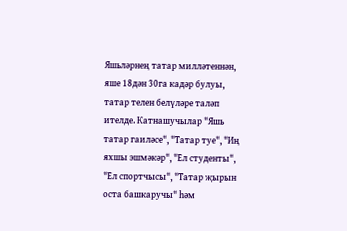Яшьләрнең татар милләтеннән, яше 18дән 30га кадәр булуы, татар телен белүләре таләп ителде. Катнашучылар "Яшь татар гаиләсе", "Татар туе", "Иң яхшы эшмәкәр", "Ел студенты", "Ел спортчысы", "Татар җырын оста башкаручы" һәм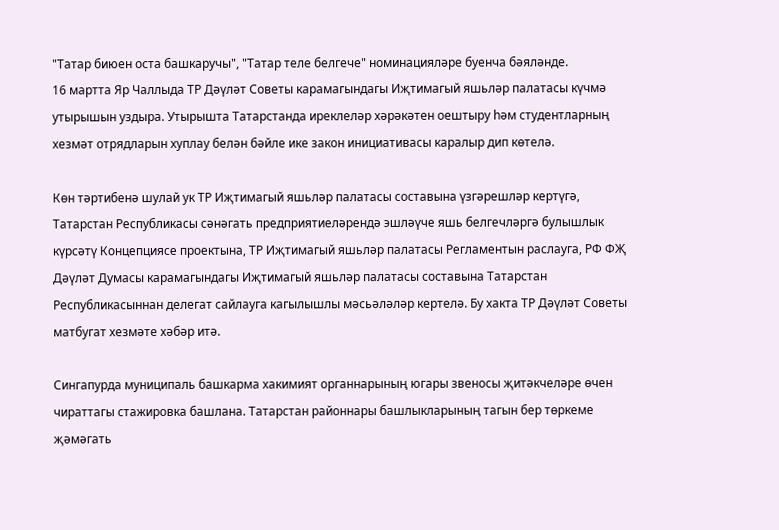"Татар биюен оста башкаручы", "Татар теле белгече" номинацияләре буенча бәяләнде.
16 мартта Яр Чаллыда ТР Дәүләт Советы карамагындагы Иҗтимагый яшьләр палатасы күчмә утырышын уздыра. Утырышта Татарстанда иреклеләр хәрәкәтен оештыру һәм студентларның хезмәт отрядларын хуплау белән бәйле ике закон инициативасы каралыр дип көтелә.

Көн тәртибенә шулай ук ТР Иҗтимагый яшьләр палатасы составына үзгәрешләр кертүгә, Татарстан Республикасы сәнәгать предприятиеләрендә эшләүче яшь белгечләргә булышлык күрсәтү Концепциясе проектына, ТР Иҗтимагый яшьләр палатасы Регламентын раслауга, РФ ФҖ Дәүләт Думасы карамагындагы Иҗтимагый яшьләр палатасы составына Татарстан Республикасыннан делегат сайлауга кагылышлы мәсьәләләр кертелә. Бу хакта ТР Дәүләт Советы матбугат хезмәте хәбәр итә.

Сингапурда муниципаль башкарма хакимият органнарының югары звеносы җитәкчеләре өчен чираттагы стажировка башлана. Татарстан районнары башлыкларының тагын бер төркеме җәмәгать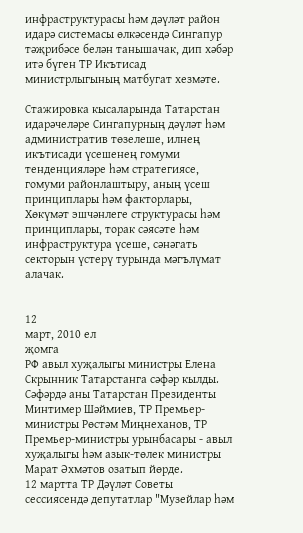инфраструктурасы һәм дәүләт район идарә системасы өлкәсендә Сингапур тәҗрибәсе белән танышачак, дип хәбәр итә бүген ТР Икътисад министрлыгының матбугат хезмәте.

Стажировка кысаларында Татарстан идарәчеләре Сингапурның дәүләт һәм административ төзелеше, илнең икътисади үсешенең гомуми тенденцияләре һәм стратегиясе, гомуми районлаштыру, аның үсеш принциплары һәм факторлары, Хөкүмәт эшчәнлеге структурасы һәм принциплары, торак сәясәте һәм инфраструктура үсеше, сәнәгать секторын үстерү турында мәгълүмат алачак.


12
март, 2010 ел
җомга
РФ авыл хуҗалыгы министры Елена Скрынник Татарстанга сәфәр кылды. Сәфәрдә аны Татарстан Президенты Минтимер Шәймиев, ТР Премьер-министры Рөстәм Миңнеханов, ТР Премьер-министры урынбасары - авыл хуҗалыгы һәм азык-төлек министры Марат Әхмәтов озатып йөрде.
12 мартта ТР Дәүләт Советы сессиясендә депутатлар "Музейлар һәм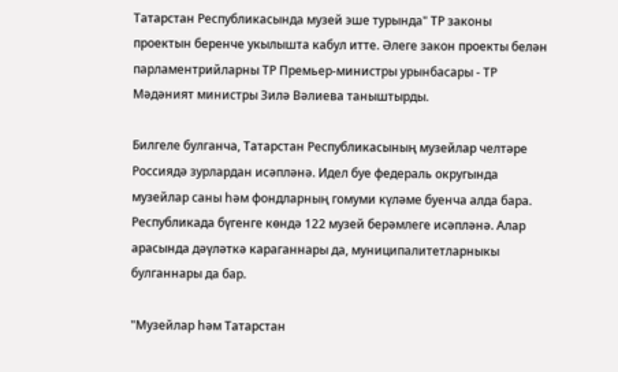Татарстан Республикасында музей эше турында" ТР законы проектын беренче укылышта кабул итте. Әлеге закон проекты белән парламентрийларны ТР Премьер-министры урынбасары - ТР Мәдәният министры Зилә Вәлиева таныштырды.

Билгеле булганча, Татарстан Республикасының музейлар челтәре Россиядә зурлардан исәпләнә. Идел буе федераль округында музейлар саны һәм фондларның гомуми күләме буенча алда бара. Республикада бүгенге көндә 122 музей берәмлеге исәпләнә. Алар арасында дәүләткә караганнары да, муниципалитетларныкы булганнары да бар.

"Музейлар һәм Татарстан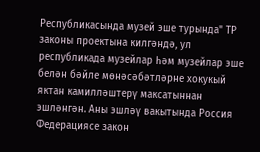Республикасында музей эше турында" ТР законы проектына килгәндә, ул республикада музейлар һәм музейлар эше белән бәйле мөнәсәбәтләрне хокукый яктан камилләштерү максатыннан эшләнгән. Аны эшләү вакытында Россия Федерациясе закон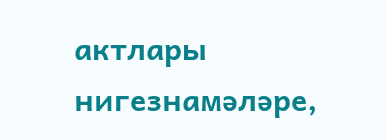актлары нигезнамәләре,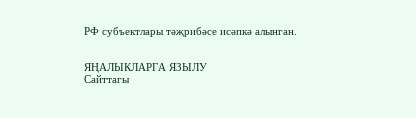РФ субъектлары тәҗрибәсе исәпкә алынган.


ЯҢАЛЫКЛАРГА ЯЗЫЛУ
Сайттагы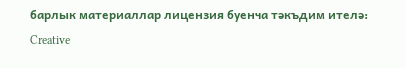барлык материаллар лицензия буенча тәкъдим ителә:
Creative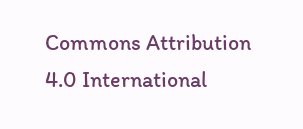Commons Attribution 4.0 International